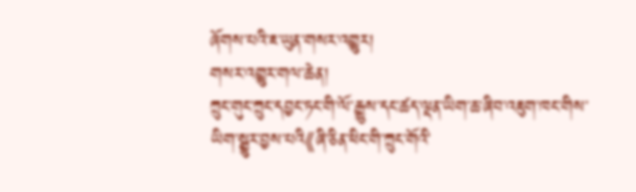ཞོགས་པའི་ཇ་ཡུན་གསར་འགྱུར།
གསར་འགྱུར་གལ་ཆེན།
ཀྲུང་གུང་ཀྲུང་དབྱང་ཏང་གི་ལོ་རྒྱུས་དང་ཚད་ལྡན་ཡིག་ཆ་ཞིབ་འཇུག་ཁང་གིས་ཡིག་སྒྱུར་བྱས་པའི《ཞི་ཅིན་ཕིང་གི་ཀྲུང་གོའི་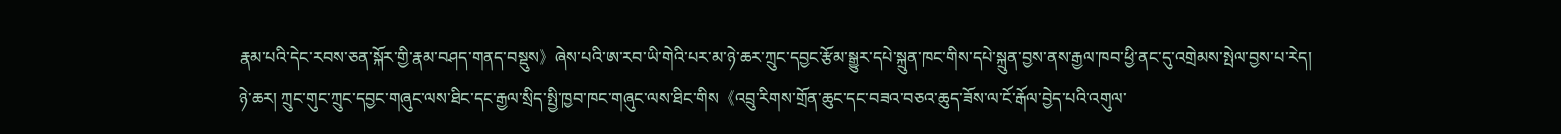རྣམ་པའི་དེང་རབས་ཅན་སྐོར་གྱི་རྣམ་བཤད་གནད་བསྡུས》ཞེས་པའི་ཨ་རབ་ཡི་གེའི་པར་མ་ཉེ་ཆར་ཀྲུང་དབྱང་རྩོམ་སྒྱུར་དཔེ་སྐྲུན་ཁང་གིས་དཔེ་སྐྲུན་བྱས་ནས་རྒྱལ་ཁབ་ཕྱི་ནང་དུ་འགྲེམས་སྤེལ་བྱས་པ་རེད།
ཉེ་ཆར། ཀྲུང་གུང་ཀྲུང་དབྱང་གཞུང་ལས་ཐིང་དང་རྒྱལ་སྲིད་སྤྱི་ཁྱབ་ཁང་གཞུང་ལས་ཐིང་གིས《འབྲུ་རིགས་གྲོན་ཆུང་དང་བཟའ་བཅའ་ཆུད་ཟོས་ལ་ངོ་རྒོལ་བྱེད་པའི་འགུལ་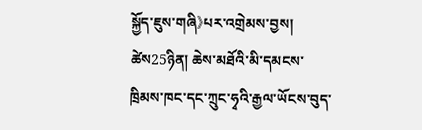སྐྱོད་ཇུས་གཞི》པར་འགྲེམས་བྱས།
ཚེས25ཉིན། ཆེས་མཐོའི་མི་དམངས་ཁྲིམས་ཁང་དང་ཀྲུང་ཧྭའི་རྒྱལ་ཡོངས་བུད་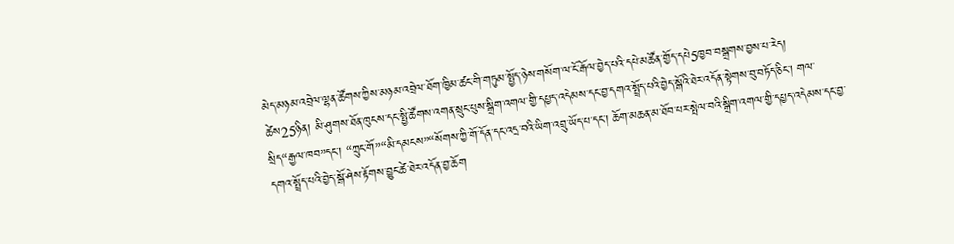མེད་མཉམ་འབྲེལ་ལྷན་ཚོགས་ཀྱིས་མཉམ་འབྲེལ་ཐོག་ཁྱིམ་ཚང་གི་གཏུམ་སྤྱོད་ཉེས་གསོག་ལ་ངོ་རྒོལ་བྱེད་པའི་དཔེ་མཚོན་གྱོད་དཔེ5ཁྱབ་བསྒྲགས་བྱས་པ་རེད།
ཚེས25ཉིན། མི་ཤུགས་ཐོན་ཁུངས་དང་སྤྱི་ཚོགས་འགན་སྲུང་པུས་སྒྲིག་འགལ་གྱི་དཔྱད་འདེམས་དང་བྱ་དགའ་སྤྲོད་པའི་བྱེད་སྒོའི་ཐེར་འདོན་སྟེགས་བུ་བཏོད་ཅིང་། གལ་སྲིད“རྒྱལ་ཁབ”དང་། “ཀྲུང་གོ”“མི་དམངས”“སོགས་ཀྱི་གོ་དོན་དང་འདྲ་བའི་ཡིག་འབྲུ་ཡོད་པ་དང་། ཆོག་མཆན་མ་ཐོབ་པར་སྤེལ་བའི་སྒྲིག་འགལ་གྱི་དཔྱད་འདེམས་དང་བྱ་དགའ་སྤྲོད་པའི་བྱེད་སྒོ་ཤེས་རྟོགས་བྱུང་ཚེ་ཐེར་འདོན་བྱ་ཆོག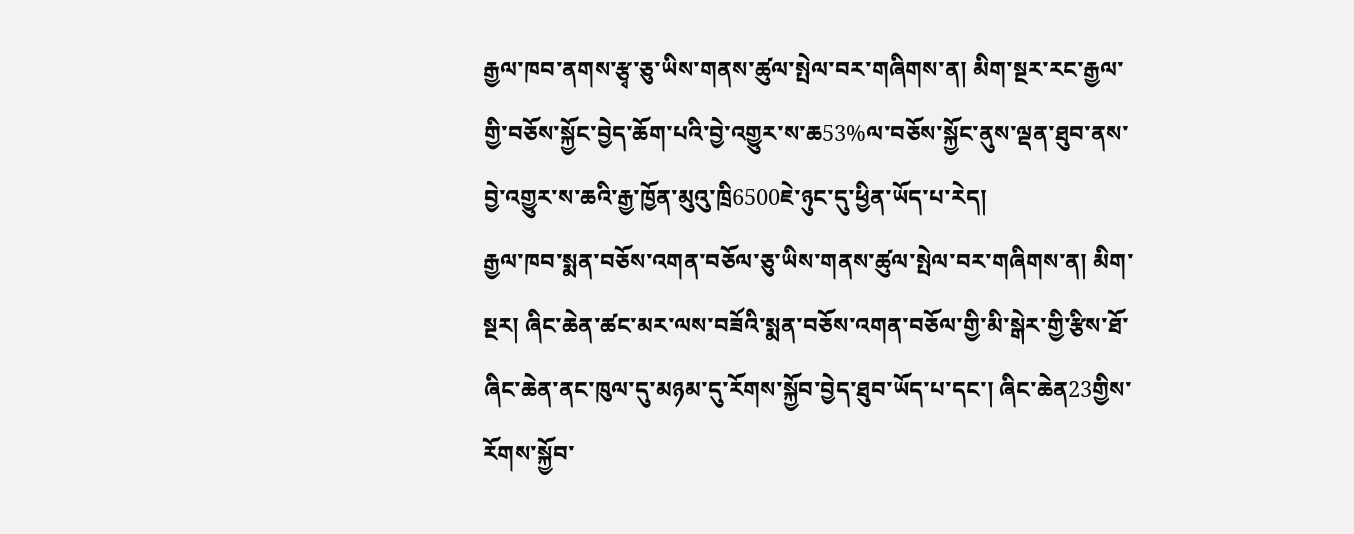རྒྱལ་ཁབ་ནགས་རྩྭ་ཅུ་ཡིས་གནས་ཚུལ་སྤེལ་བར་གཞིགས་ན། མིག་སྔར་རང་རྒྱལ་གྱི་བཅོས་སྐྱོང་བྱེད་ཆོག་པའི་བྱེ་འགྱུར་ས་ཆ53%ལ་བཅོས་སྐྱོང་ནུས་ལྡན་ཐུབ་ནས་བྱེ་འགྱུར་ས་ཆའི་རྒྱ་ཁྱོན་མུའུ་ཁྲི6500ཇེ་ཉུང་དུ་ཕྱིན་ཡོད་པ་རེད།
རྒྱལ་ཁབ་སྨན་བཅོས་འགན་བཅོལ་ཅུ་ཡིས་གནས་ཚུལ་སྤེལ་བར་གཞིགས་ན། མིག་སྔར། ཞིང་ཆེན་ཚང་མར་ལས་བཟོའི་སྨན་བཅོས་འགན་བཅོལ་གྱི་མི་སྒེར་གྱི་རྩིས་ཐོ་ཞིང་ཆེན་ནང་ཁུལ་དུ་མཉམ་དུ་རོགས་སྐྱོབ་བྱེད་ཐུབ་ཡོད་པ་དང་། ཞིང་ཆེན23གྱིས་རོགས་སྐྱོབ་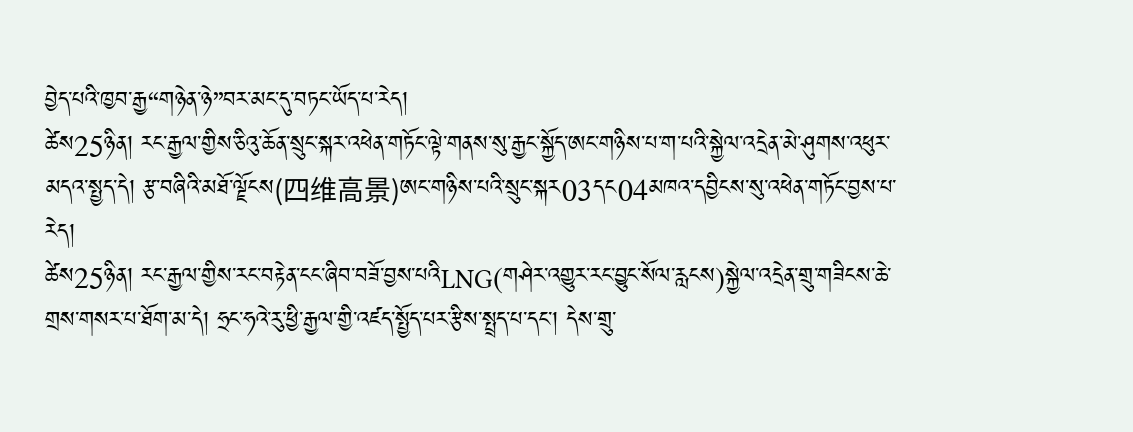བྱེད་པའི་ཁྱབ་རྒྱ“གཉེན་ཉེ”བར་མང་དུ་བཏང་ཡོད་པ་རེད།
ཚེས25ཉིན། རང་རྒྱལ་གྱིས་ཅིའུ་ཆོན་སྲུང་སྐར་འཕེན་གཏོང་ལྟེ་གནས་སུ་རྒྱང་སྐྱོད་ཨང་གཉིས་པ་ག་པའི་སྐྱེལ་འདྲེན་མེ་ཤུགས་འཕུར་མདའ་སྤྱད་དེ། རྩ་བཞིའི་མཐོ་ལྗོངས(四维高景)ཨང་གཉིས་པའི་སྲུང་སྐར03དང04མཁའ་དབྱིངས་སུ་འཕེན་གཏོང་བྱས་པ་རེད།
ཚེས25ཉིན། རང་རྒྱལ་གྱིས་རང་བརྟེན་ངང་ཞིབ་བཟོ་བྱས་པའིLNG(གཤེར་འགྱུར་རང་བྱུང་སོལ་རླངས)སྐྱེལ་འདྲེན་གྲུ་གཟིངས་ཆེ་གྲས་གསར་པ་ཐོག་མ་དེ། ཧྲང་ཧའེ་རུ་ཕྱི་རྒྱལ་གྱི་འཛད་སྤྱོད་པར་རྩིས་སྤྲད་པ་དང་། དེས་གྲུ་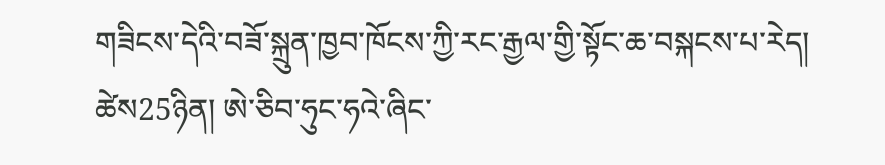གཟིངས་དེའི་བཟོ་སྐྲུན་ཁྱབ་ཁོངས་ཀྱི་རང་རྒྱལ་གྱི་སྟོང་ཆ་བསྐངས་པ་རེད།
ཚེས25ཉིན། ཨེ་ཅིབ་ཧུང་ཧའེ་ཞིང་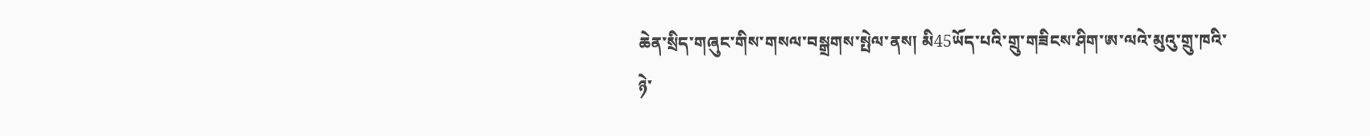ཆེན་སྲིད་གཞུང་གིས་གསལ་བསྒྲགས་སྤེལ་ནས། མི45ཡོད་པའི་གྲུ་གཟིངས་ཤིག་ཨ་ལའེ་མུའུ་གྲུ་ཁའི་ཉེ་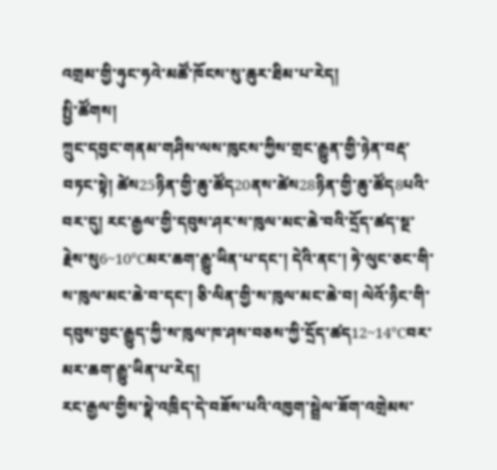འགྲམ་གྱི་ཧུང་ཧའེ་མཚོ་ཁོངས་སུ་ཆུར་ཐིམ་པ་རེད།
སྤྱི་ཚོགས།
ཀྲུང་དབྱང་གནམ་གཤིས་ལས་ཁུངས་ཀྱིས་གྲང་རྒྱུན་གྱི་ཉེན་བརྡ་བཏང་སྟེ། ཚེས25ཉིན་གྱི་ཆུ་ཚོད20ནས་ཚེས28ཉིན་གྱི་ཆུ་ཚོད8པའི་བར་དུ། རང་རྒྱལ་གྱི་དབུས་ཤར་ས་ཁུལ་མང་ཆེ་བའི་དྲོད་ཚད་སྔ་རྗེས་སུ6~10℃མར་ཆག་རྒྱུ་ཡིན་པ་དང་། དེའི་ནང་། ཧེ་ལུང་ཅང་གི་ས་ཁུལ་མང་ཆེ་བ་དང་། ཅི་ལིན་གྱི་ས་ཁུལ་མང་ཆེ་བ། ལེའོ་ཉིང་གི་དབུས་བྱང་རྒྱུད་ཀྱི་ས་ཁུལ་ཁ་ཤས་བཅས་ཀྱི་དྲོད་ཚད12~14℃བར་མར་ཆག་རྒྱུ་ཡིན་པ་རེད།
རང་རྒྱལ་གྱིས་སྣེ་འཁྲིད་དེ་བཟོས་པའི་འཁྱག་སྦྲེལ་ཟོག་འགྲེམས་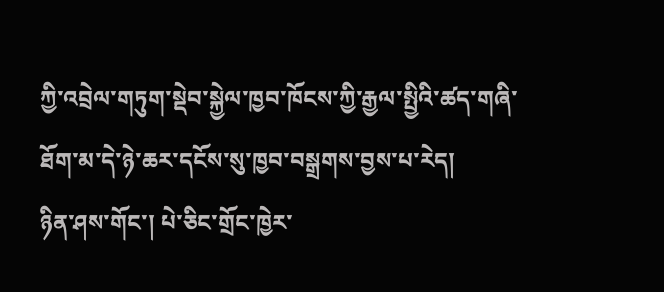ཀྱི་འབྲེལ་གཏུག་སྡེབ་སྐྱེལ་ཁྱབ་ཁོངས་ཀྱི་རྒྱལ་སྤྱིའི་ཚད་གཞི་ཐོག་མ་དེ་ཉེ་ཆར་དངོས་སུ་ཁྱབ་བསྒྲགས་བྱས་པ་རེད།
ཉིན་ཤས་གོང་། པེ་ཅིང་གྲོང་ཁྱེར་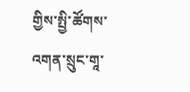གྱིས་སྤྱི་ཚོགས་འགན་སྲུང་གཱ་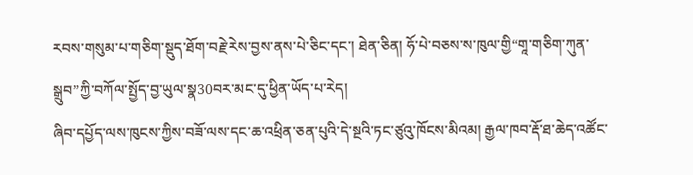རབས་གསུམ་པ་གཅིག་སྡུད་ཐོག་བརྗེ་རེས་བྱས་ནས་པེ་ཅིང་དང་། ཐེན་ཅིན། ཧོ་པེ་བཅས་ས་ཁུལ་གྱི“གཱ་གཅིག་ཀུན་སྒྲུབ”ཀྱི་བཀོལ་སྤྱོད་བྱ་ཡུལ་སྣ30བར་མང་དུ་ཕྱིན་ཡོད་པ་རེད།
ཞིབ་དཔྱོད་ལས་ཁུངས་ཀྱིས་བཟོ་ལས་དང་ཆ་འཕྲིན་ཅན་པུའི་དེ་སྔའི་ཏང་ཙུའུ་ཁོངས་མིའམ། རྒྱལ་ཁབ་རྡོ་ཐ་ཆེད་འཚོང་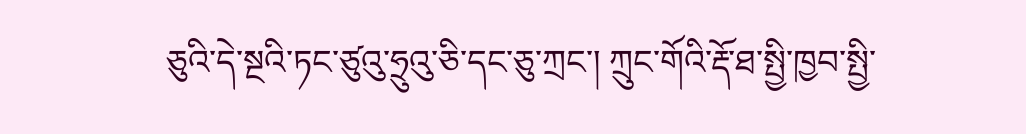ཅུའི་དེ་སྔའི་ཏང་ཙུའུ་ཧྲུའུ་ཅི་དང་ཅུ་ཀྲང་། ཀྲུང་གོའི་རྡོ་ཐ་སྤྱི་ཁྱབ་སྤྱི་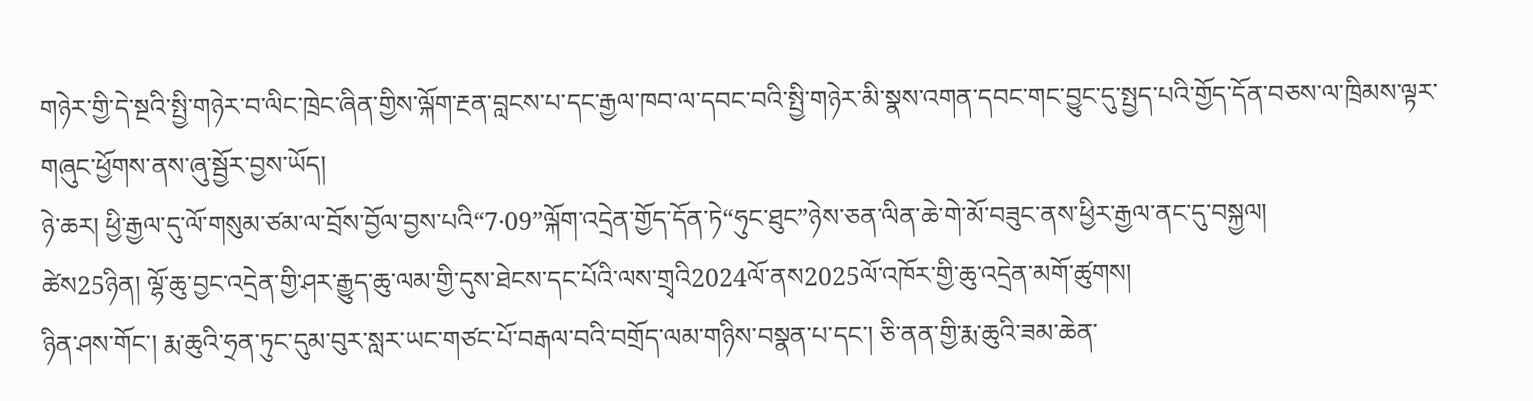གཉེར་གྱི་དེ་སྔའི་སྤྱི་གཉེར་བ་ལིང་ཁྲེང་ཞིན་གྱིས་ལྐོག་རྔན་བླངས་པ་དང་རྒྱལ་ཁབ་ལ་དབང་བའི་སྤྱི་གཉེར་མི་སྣས་འགན་དབང་གང་བྱུང་དུ་སྤྱད་པའི་གྱོད་དོན་བཅས་ལ་ཁྲིམས་ལྟར་གཞུང་ཕྱོགས་ནས་ཞུ་སྦྱོར་བྱས་ཡོད།
ཉེ་ཆར། ཕྱི་རྒྱལ་དུ་ལོ་གསུམ་ཙམ་ལ་བྲོས་བྱོལ་བྱས་པའི“7·09”ལྐོག་འདྲེན་གྱོད་དོན་ཏེ“ཧུང་ཐུང”ཉེས་ཅན་ལིན་ཆེ་གེ་མོ་བཟུང་ནས་ཕྱིར་རྒྱལ་ནང་དུ་བསྐྱལ།
ཚེས25ཉིན། ལྷོ་ཆུ་བྱང་འདྲེན་གྱི་ཤར་རྒྱུད་ཆུ་ལམ་གྱི་དུས་ཐེངས་དང་པོའི་ལས་གྲྭའི2024ལོ་ནས2025ལོ་འཁོར་གྱི་ཆུ་འདྲེན་མགོ་ཚུགས།
ཉིན་ཤས་གོང་། རྨ་ཆུའི་ཧྲན་ཏུང་དུམ་བུར་སླར་ཡང་གཙང་པོ་བརྒལ་བའི་བགྲོད་ལམ་གཉིས་བསྣན་པ་དང་། ཅི་ནན་གྱི་རྨ་ཆུའི་ཟམ་ཆེན་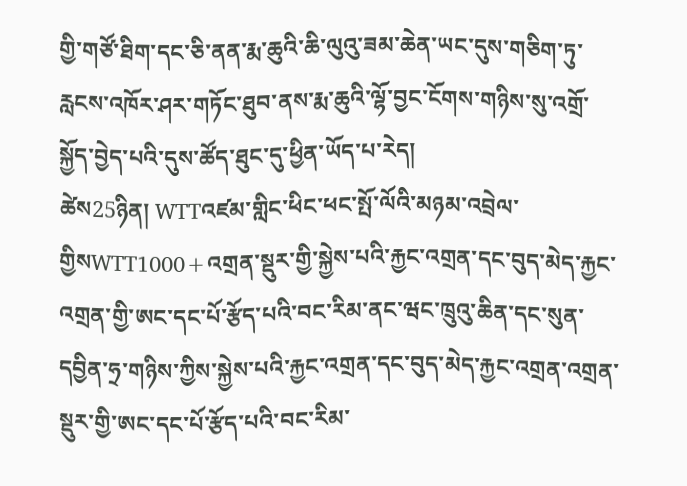གྱི་གཙོ་ཐིག་དང་ཅི་ནན་རྨ་ཆུའི་ཆི་ལུའུ་ཟམ་ཆེན་ཡང་དུས་གཅིག་ཏུ་རླངས་འཁོར་ཤར་གཏོང་ཐུབ་ནས་རྨ་ཆུའི་ལྷོ་བྱང་ངོགས་གཉིས་སུ་འགྲོ་སྐྱོད་བྱེད་པའི་དུས་ཚོད་ཐུང་དུ་ཕྱིན་ཡོད་པ་རེད།
ཚེས25ཉིན། WTTའཛམ་གླིང་ཕིང་ཕང་སྤོ་ལོའི་མཉམ་འབྲེལ་གྱིསWTT1000+འགྲན་སྡུར་གྱི་སྐྱེས་པའི་རྐྱང་འགྲན་དང་བུད་མེད་རྐྱང་འགྲན་གྱི་ཨང་དང་པོ་རྩོད་པའི་བང་རིམ་ནང་ཝང་ཁྲུའུ་ཆིན་དང་སུན་དབྱིན་ཧྲ་གཉིས་ཀྱིས་སྐྱེས་པའི་རྐྱང་འགྲན་དང་བུད་མེད་རྐྱང་འགྲན་འགྲན་སྡུར་གྱི་ཨང་དང་པོ་རྩོད་པའི་བང་རིམ་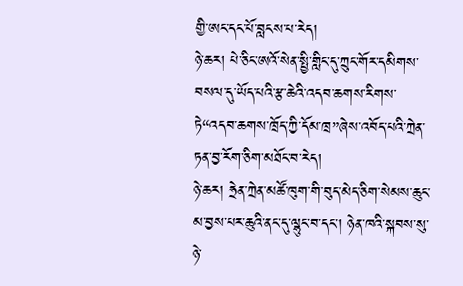གྱི་ཨང་དང་པོ་བླངས་པ་རེད།
ཉེ་ཆར། པེ་ཅིང་ཨའོ་སེན་སྤྱི་གླིང་དུ་ཀྲུང་གོར་དམིགས་བསལ་དུ་ཡོད་པའི་རྩ་ཆེའི་འདབ་ཆགས་རིགས་ཏེ“འདབ་ཆགས་ཁྲོད་ཀྱི་དོམ་ཁྲ”ཞེས་འབོད་པའི་ཀྲེན་ཏན་བྱ་རོག་ཅིག་མཐོང་བ་རེད།
ཉེ་ཆར། ཧྲེན་ཀྲེན་མཚོ་ཁུག་གི་བུད་མེད་ཅིག་སེམས་ཆུང་མ་བྱས་པར་ཆུའི་ནང་དུ་ལྷུང་བ་དང་། ཉེན་ཁའི་སྐབས་སུ་ཉེ་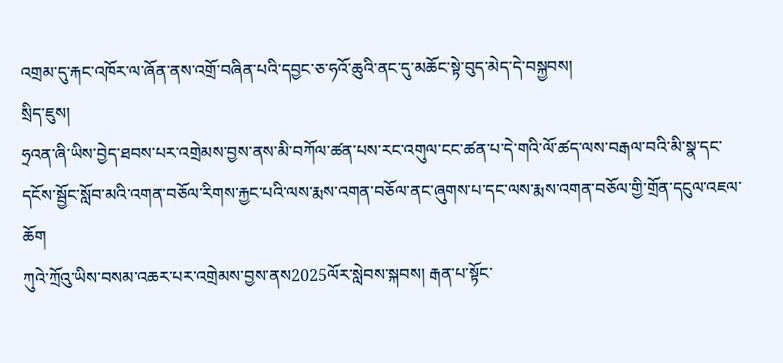འགྲམ་དུ་རྐང་འཁོར་ལ་ཞོན་ནས་འགྲོ་བཞིན་པའི་དབྱང་ཅ་ཧའོ་ཆུའི་ནང་དུ་མཆོང་སྟེ་བུད་མེད་དེ་བསྐྱབས།
སྲིད་ཇུས།
ཧྲའན་ཞི་ཡིས་བྱེད་ཐབས་པར་འགྲེམས་བྱས་ནས་མི་བཀོལ་ཚན་པས་རང་འགུལ་ངང་ཚན་པ་དེ་གའི་ལོ་ཚད་ལས་བརྒལ་བའི་མི་སྣ་དང་དངོས་སྦྱོང་སློབ་མའི་འགན་བཅོལ་རིགས་རྐྱང་པའི་ལས་རྨས་འགན་བཅོལ་ནང་ཞུགས་པ་དང་ལས་རྨས་འགན་བཅོལ་གྱི་གྲོན་དངུལ་འཇལ་ཆོག
ཀུའེ་ཀྲོའུ་ཡིས་བསམ་འཆར་པར་འགྲེམས་བྱས་ནས2025ལོར་སླེབས་སྐབས། རྒན་པ་སྟོང་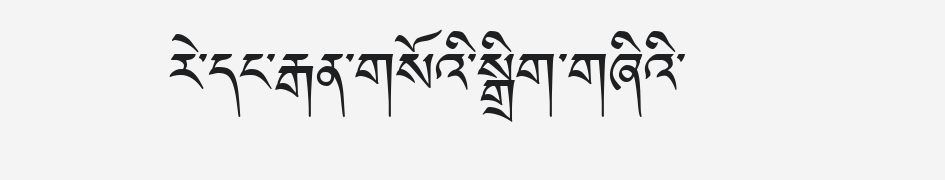རེ་དང་རྒན་གསོའི་སྒྲིག་གཞིའི་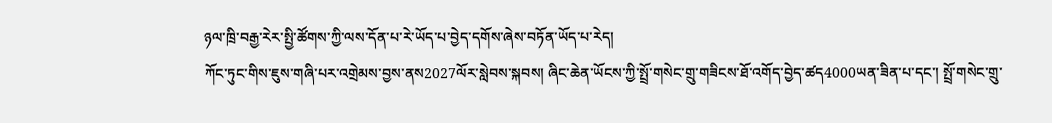ཉལ་ཁྲི་བརྒྱ་རེར་སྤྱི་ཚོགས་ཀྱི་ལས་དོན་པ་རེ་ཡོད་པ་བྱེད་དགོས་ཞེས་བཏོན་ཡོད་པ་རེད།
ཀོང་ཏུང་གིས་ཇུས་གཞི་པར་འགྲེམས་བྱས་ནས2027ལོར་སླེབས་སྐབས། ཞིང་ཆེན་ཡོངས་ཀྱི་སྤྲོ་གསེང་གྲུ་གཟིངས་ཐོ་འགོད་བྱེད་ཚད4000ཡན་ཟིན་པ་དང་། སྤྲོ་གསེང་གྲུ་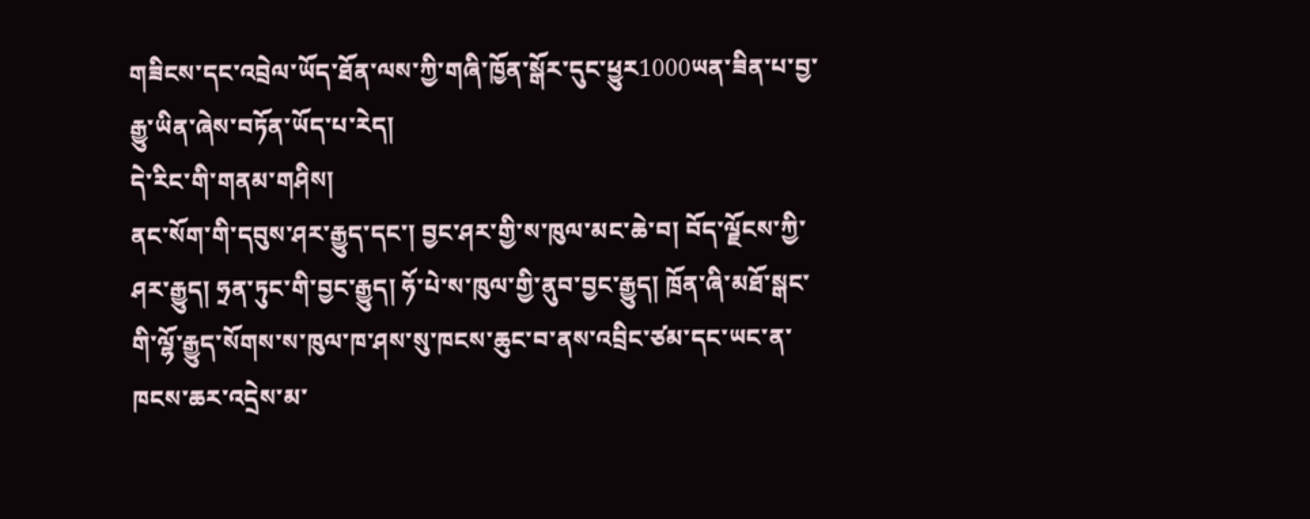གཟིངས་དང་འབྲེལ་ཡོད་ཐོན་ལས་ཀྱི་གཞི་ཁྱོན་སྒོར་དུང་ཕྱུར1000ཡན་ཟིན་པ་བྱ་རྒྱུ་ཡིན་ཞེས་བཏོན་ཡོད་པ་རེད།
དེ་རིང་གི་གནམ་གཤིས།
ནང་སོག་གི་དབུས་ཤར་རྒྱུད་དང་། བྱང་ཤར་གྱི་ས་ཁུལ་མང་ཆེ་བ། བོད་ལྗོངས་ཀྱི་ཤར་རྒྱུད། ཧྲན་ཏུང་གི་བྱང་རྒྱུད། ཧོ་པེ་ས་ཁུལ་གྱི་ནུབ་བྱང་རྒྱུད། ཁྲོན་ཞི་མཐོ་སྒང་གི་ལྷོ་རྒྱུད་སོགས་ས་ཁུལ་ཁ་ཤས་སུ་ཁངས་ཆུང་བ་ནས་འབྲིང་ཙམ་དང་ཡང་ན་ཁངས་ཆར་འདྲེས་མ་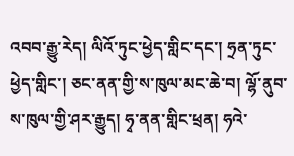འབབ་རྒྱུ་རེད། ལིའོ་ཏུང་ཕྱེད་གླིང་དང་། ཧྲན་ཏུང་ཕྱེད་གླིང་། ཅང་ནན་གྱི་ས་ཁུལ་མང་ཆེ་བ། ལྷོ་ནུབ་ས་ཁུལ་གྱི་ཤར་རྒྱུད། ཧྭ་ནན་གླིང་ཕྲན། ཧའེ་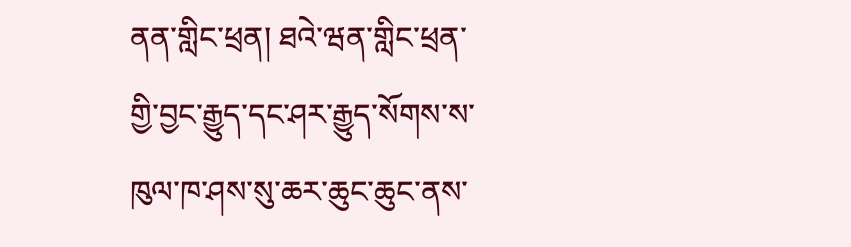ནན་གླིང་ཕྲན། ཐའེ་ཝན་གླིང་ཕྲན་གྱི་བྱང་རྒྱུད་དང་ཤར་རྒྱུད་སོགས་ས་ཁུལ་ཁ་ཤས་སུ་ཆར་ཆུང་ཆུང་ནས་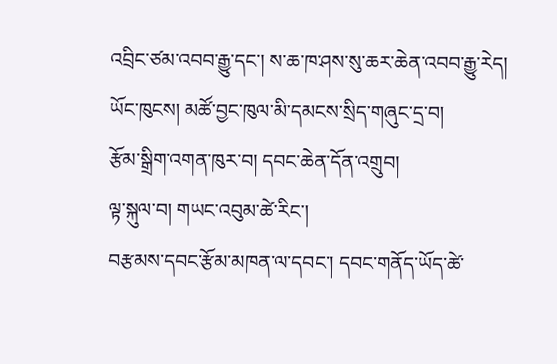འབྲིང་ཙམ་འབབ་རྒྱུ་དང་། ས་ཆ་ཁ་ཤས་སུ་ཆར་ཆེན་འབབ་རྒྱུ་རེད།
ཡོང་ཁུངས། མཚོ་བྱང་ཁུལ་མི་དམངས་སྲིད་གཞུང་དྲ་བ།
རྩོམ་སྒྲིག་འགན་ཁུར་བ། དབང་ཆེན་དོན་འགྲུབ།
ལྟ་སྐུལ་བ། གཡང་འབུམ་ཚེ་རིང་།
བརྩམས་དབང་རྩོམ་མཁན་ལ་དབང་། དབང་གནོད་ཡོད་ཚེ་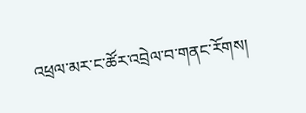འཕྲལ་མར་ང་ཚོར་འབྲེལ་བ་གནང་རོགས།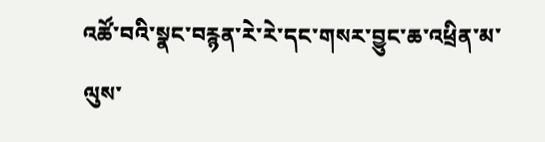འཚོ་བའི་སྣང་བརྙན་རེ་རེ་དང་གསར་བྱུང་ཆ་འཕྲིན་མ་ལུས་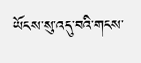ཡོངས་སུ་འདུ་བའི་གངས་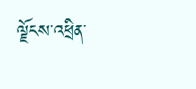ལྗོངས་འཕྲིན་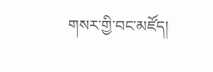གསར་གྱི་བང་མཛོད།